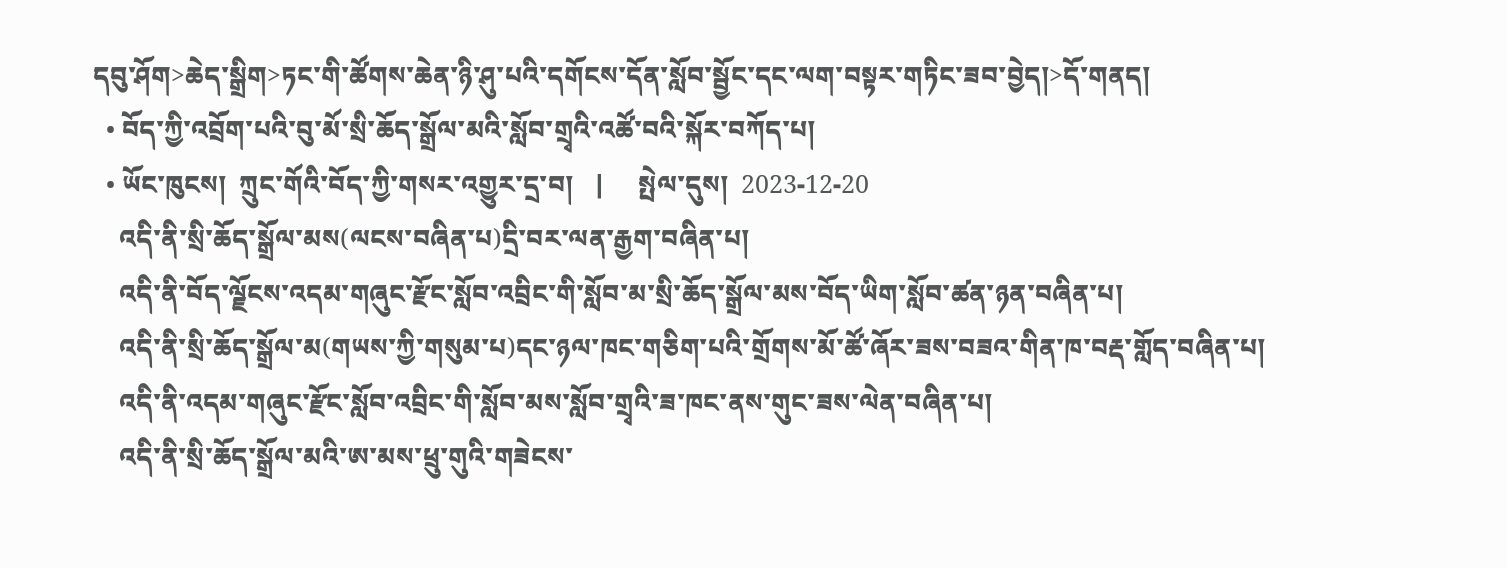དབུ་ཤོག>ཆེད་སྒྲིག>ཏང་གི་ཚོགས་ཆེན་ཉི་ཤུ་པའི་དགོངས་དོན་སློབ་སྦྱོང་དང་ལག་བསྟར་གཏིང་ཟབ་བྱེད།>དོ་གནད།
  • བོད་ཀྱི་འབྲོག་པའི་བུ་མོ་སྲི་ཆོད་སྒྲོལ་མའི་སློབ་གྲྭའི་འཚོ་བའི་སྐོར་བཀོད་པ།
  • ཡོང་ཁུངས།  ཀྲུང་གོའི་བོད་ཀྱི་གསར་འགྱུར་དྲ་བ།   |     སྤེལ་དུས།  2023-12-20
    འདི་ནི་སྲི་ཆོད་སྒྲོལ་མས(ལངས་བཞིན་པ)དྲི་བར་ལན་རྒྱག་བཞིན་པ།
    འདི་ནི་བོད་ལྗོངས་འདམ་གཞུང་རྫོང་སློབ་འབྲིང་གི་སློབ་མ་སྲི་ཆོད་སྒྲོལ་མས་བོད་ཡིག་སློབ་ཚན་ཉན་བཞིན་པ།
    འདི་ནི་སྲི་ཆོད་སྒྲོལ་མ(གཡས་ཀྱི་གསུམ་པ)དང་ཉལ་ཁང་གཅིག་པའི་གྲོགས་མོ་ཚོ་ཞོར་ཟས་བཟའ་གིན་ཁ་བརྡ་གློད་བཞིན་པ།
    འདི་ནི་འདམ་གཞུང་རྫོང་སློབ་འབྲིང་གི་སློབ་མས་སློབ་གྲྭའི་ཟ་ཁང་ནས་གུང་ཟས་ལེན་བཞིན་པ།
    འདི་ནི་སྲི་ཆོད་སྒྲོལ་མའི་ཨ་མས་ཕྲུ་གུའི་གཟེངས་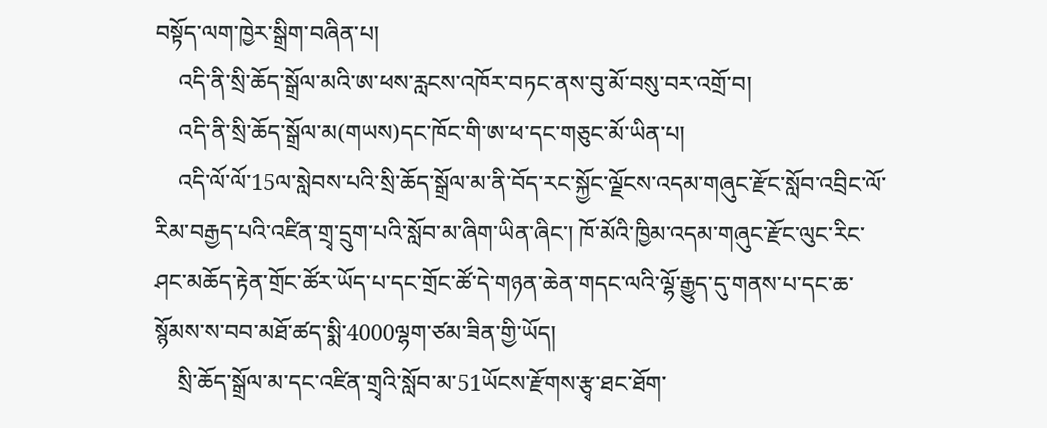བསྟོད་ལག་ཁྱེར་སྒྲིག་བཞིན་པ།
    འདི་ནི་སྲི་ཆོད་སྒྲོལ་མའི་ཨ་ཕས་རླངས་འཁོར་བཏང་ནས་བུ་མོ་བསུ་བར་འགྲོ་བ།
    འདི་ནི་སྲི་ཆོད་སྒྲོལ་མ(གཡས)དང་ཁོང་གི་ཨ་ཕ་དང་གཅུང་མོ་ཡིན་པ།
    འདི་ལོ་ལོ་15ལ་སླེབས་པའི་སྲི་ཆོད་སྒྲོལ་མ་ནི་བོད་རང་སྐྱོང་ལྗོངས་འདམ་གཞུང་རྫོང་སློབ་འབྲིང་ལོ་རིམ་བརྒྱད་པའི་འཛིན་གྲྭ་དྲུག་པའི་སློབ་མ་ཞིག་ཡིན་ཞིང་། ཁོ་མོའི་ཁྱིམ་འདམ་གཞུང་རྫོང་ལུང་རིང་ཤང་མཆོད་རྟེན་གྲོང་ཚོར་ཡོད་པ་དང་གྲོང་ཚོ་དེ་གཉན་ཆེན་གདང་ལའི་ལྷོ་རྒྱུད་དུ་གནས་པ་དང་ཆ་སྙོམས་ས་བབ་མཐོ་ཚད་སྨི་4000ལྷག་ཙམ་ཟིན་གྱི་ཡོད།
    སྲི་ཆོད་སྒྲོལ་མ་དང་འཛིན་གྲྭའི་སློབ་མ་51ཡོངས་རྫོགས་རྩྭ་ཐང་ཐོག་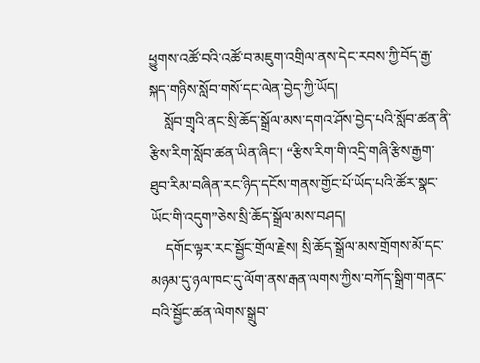ཕྱུགས་འཚོ་བའི་འཚོ་བ་མཇུག་འགྲིལ་ནས་དེང་རབས་ཀྱི་བོད་རྒྱ་སྐད་གཉིས་སློབ་གསོ་དང་ལེན་བྱེད་ཀྱི་ཡོད།
    སློབ་གྲྭའི་ནང་སྲི་ཆོད་སྒྲོལ་མས་དགའ་ཤོས་བྱེད་པའི་སློབ་ཚན་ནི་རྩིས་རིག་སློབ་ཚན་ཡིན་ཞིང་། “རྩིས་རིག་གི་འདྲི་གཞི་རྩིས་རྒྱག་ཐུབ་རིམ་བཞིན་རང་ཉིད་དངོས་གནས་གྱོང་པོ་ཡོད་པའི་ཚོར་སྣང་ཡོང་གི་འདུག”ཅེས་སྲི་ཆོད་སྒྲོལ་མས་བཤད།
    དགོང་ལྟར་རང་སྦྱོང་གྲོལ་རྗེས། སྲི་ཆོད་སྒྲོལ་མས་གྲོགས་མོ་དང་མཉམ་དུ་ཉལ་ཁང་དུ་ལོག་ནས་རྒན་ལགས་ཀྱིས་བཀོད་སྒྲིག་གནང་བའི་སྦྱོང་ཚན་ལེགས་སྒྲུབ་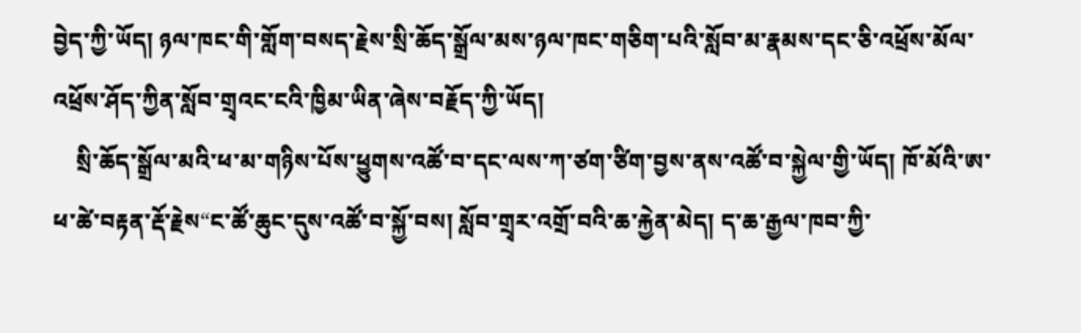བྱེད་ཀྱི་ཡོད། ཉལ་ཁང་གི་གློག་བསད་རྗེས་སྲི་ཆོད་སྒྲོལ་མས་ཉལ་ཁང་གཅིག་པའི་སློབ་མ་རྣམས་དང་ཅི་འཕྲོས་མོལ་འཕྲོས་ཤོད་ཀྱིན་སློབ་གྲྭའང་ངའི་ཁྱིམ་ཡིན་ཞེས་བརྗོད་ཀྱི་ཡོད།
    སྲི་ཆོད་སྒྲོལ་མའི་ཕ་མ་གཉིས་པོས་ཕྱུགས་འཚོ་བ་དང་ལས་ཀ་ཙག་ཙིག་བྱས་ནས་འཚོ་བ་སྐྱེལ་གྱི་ཡོད། ཁོ་མོའི་ཨ་ཕ་ཚེ་བརྟན་རྡོ་རྗེས“ང་ཚོ་ཆུང་དུས་འཚོ་བ་སྐྱོ་བས། སློབ་གྲྭར་འགྲོ་བའི་ཆ་རྐྱེན་མེད། ད་ཆ་རྒྱལ་ཁབ་ཀྱི་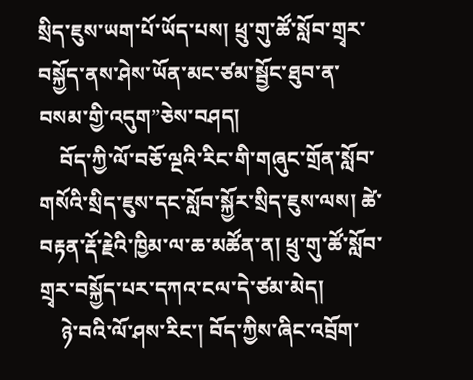སྲིད་ཇུས་ཡག་པོ་ཡོད་པས། ཕྲུ་གུ་ཚོ་སློབ་གྲྭར་བསྐྱོད་ནས་ཤེས་ཡོན་མང་ཙམ་སྦྱོང་ཐུབ་ན་བསམ་གྱི་འདུག”ཅེས་བཤད།
    བོད་ཀྱི་ལོ་བཅོ་ལྔའི་རིང་གི་གཞུང་གྲོན་སློབ་གསོའི་སྲིད་ཇུས་དང་སློབ་སྐྱོར་སྲིད་ཇུས་ལས། ཚེ་བརྟན་རྡོ་རྗེའི་ཁྱིམ་ལ་ཆ་མཚོན་ན། ཕྲུ་གུ་ཚོ་སློབ་གྲྭར་བསྐྱོད་པར་དཀའ་ངལ་དེ་ཙམ་མེད།
    ཉེ་བའི་ལོ་ཤས་རིང་། བོད་ཀྱིས་ཞིང་འབྲོག་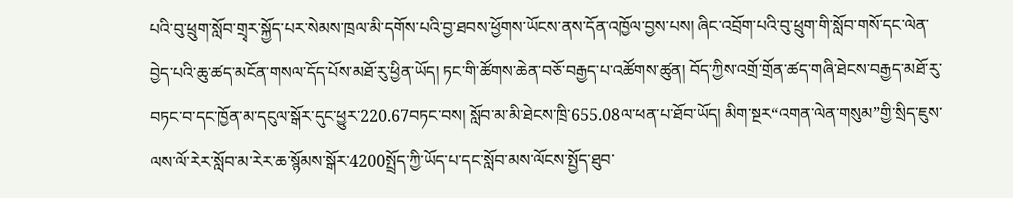པའི་བུ་ཕྲུག་སློབ་གྲྭར་སྐྱོད་པར་སེམས་ཁྲལ་མི་དགོས་པའི་བྱ་ཐབས་ཕྱོགས་ཡོངས་ནས་དོན་འཁྱོལ་བྱས་པས། ཞིང་འབྲོག་པའི་བུ་ཕྲུག་གི་སློབ་གསོ་དང་ལེན་བྱེད་པའི་ཆུ་ཚད་མངོན་གསལ་དོད་པོས་མཐོ་རུ་ཕྱིན་ཡོད། ཏང་གི་ཚོགས་ཆེན་བཅོ་བརྒྱད་པ་འཚོགས་ཚུན། བོད་ཀྱིས་འགྲོ་གྲོན་ཚད་གཞི་ཐེངས་བརྒྱད་མཐོ་རུ་བཏང་བ་དང་ཁྱོན་མ་དངུལ་སྒོར་དུང་ཕྱུར་220.67བཏང་བས། སློབ་མ་མི་ཐེངས་ཁྲི་655.08ལ་ཕན་པ་ཐོབ་ཡོད། མིག་སྔར“འགན་ལེན་གསུམ”གྱི་སྲིད་ཇུས་ལས་ལོ་རེར་སློབ་མ་རེར་ཆ་སྙོམས་སྒོར་4200སྤྲོད་ཀྱི་ཡོད་པ་དང་སློབ་མས་ལོངས་སྤྱོད་ཐུབ་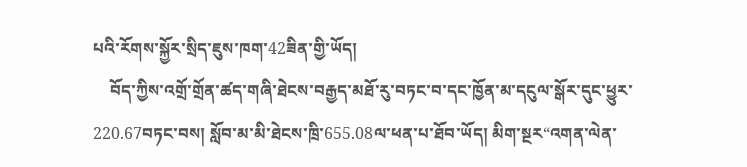པའི་རོགས་སྐྱོར་སྲིད་ཇུས་ཁག་42ཟིན་གྱི་ཡོད།
    བོད་ཀྱིས་འགྲོ་གྲོན་ཚད་གཞི་ཐེངས་བརྒྱད་མཐོ་རུ་བཏང་བ་དང་ཁྱོན་མ་དངུལ་སྒོར་དུང་ཕྱུར་220.67བཏང་བས། སློབ་མ་མི་ཐེངས་ཁྲི་655.08ལ་ཕན་པ་ཐོབ་ཡོད། མིག་སྔར“འགན་ལེན་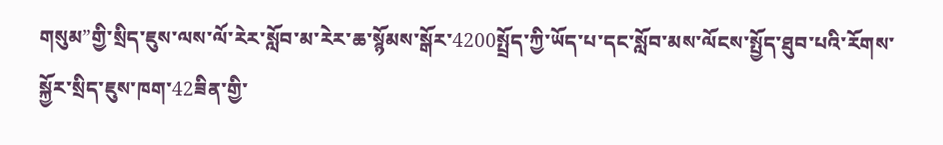གསུམ”གྱི་སྲིད་ཇུས་ལས་ལོ་རེར་སློབ་མ་རེར་ཆ་སྙོམས་སྒོར་4200སྤྲོད་ཀྱི་ཡོད་པ་དང་སློབ་མས་ལོངས་སྤྱོད་ཐུབ་པའི་རོགས་སྐྱོར་སྲིད་ཇུས་ཁག་42ཟིན་གྱི་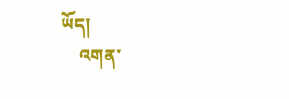ཡོད།
    འགན་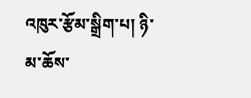འཁུར་རྩོམ་སྒྲིག་པ། ཉི་མ་ཆོས་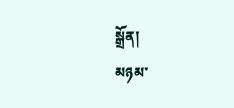སྒྲོན།
མཉམ་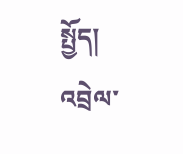སྤྱོད།
འབྲེལ་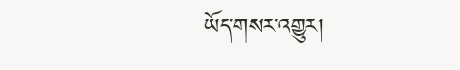ཡོད་གསར་འགྱུར།